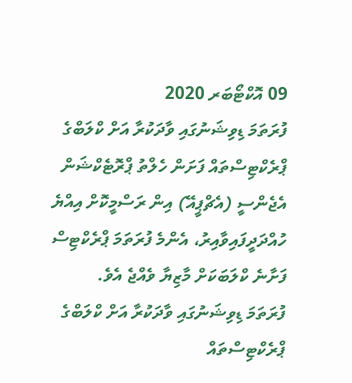09 އޮކްޓޯބަރ 2020
ފުރަތަމަ ޑިވިޝަނުގައި ވާދަކުރާ އަށް ކްލަބްގެ ޕްރެކްޓިސްތައް ފަށަން ހެލްތު ޕްރޮޓެކްޝަން އެޖެންސީ (އެޗްޕީއޭ) އިން ރަސްމީކޮށް އިއްޔެ ހުއްދަދީފައިވާއިރު، އެންމެ ފުރަތަމަ ޕްރެކްޓިސް ފަށާނެ ކްލަބަކަށް މާޒިޔާ ވެއްޖެ އެވެ.
ފުރަތަމަ ޑިވިޝަނުގައި ވާދަކުރާ އަށް ކްލަބްގެ ޕްރެކްޓިސްތައް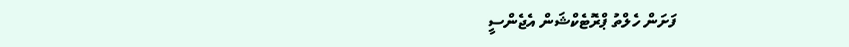ފަށަން ހެލްތު ޕްރޮޓެކްޝަން އެޖެންސީ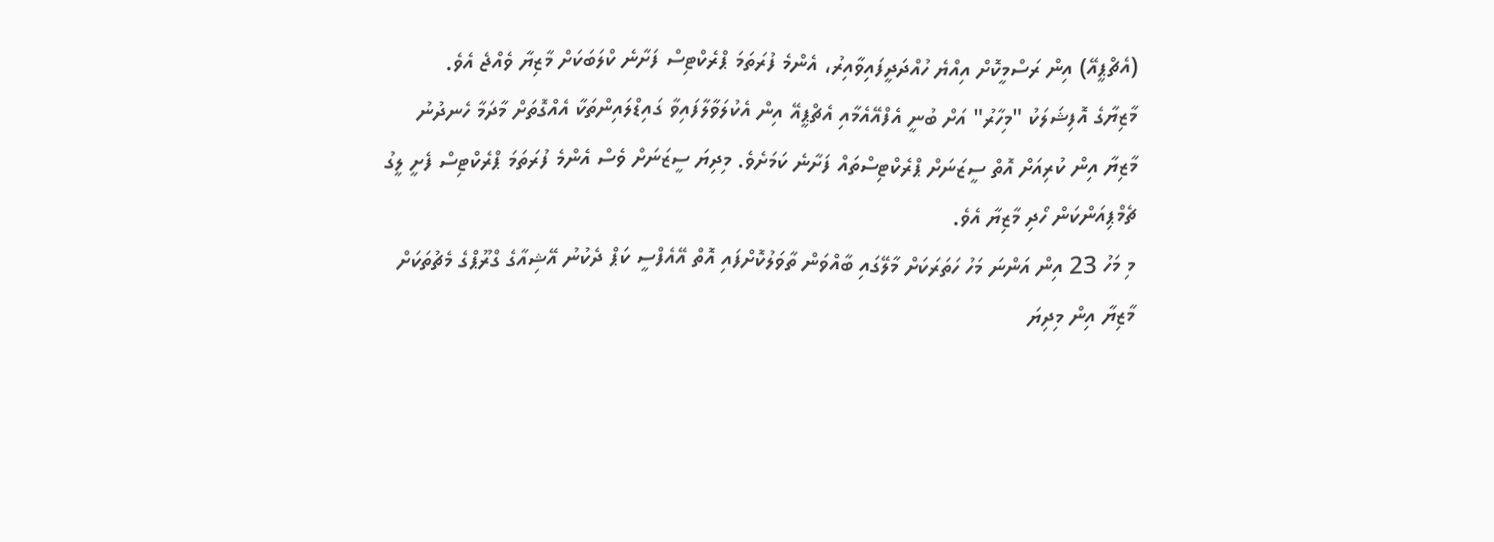(އެޗްޕީއޭ) އިން ރަސްމީކޮށް އިއްޔެ ހުއްދަދީފައިވާއިރު، އެންމެ ފުރަތަމަ ޕްރެކްޓިސް ފަށާނެ ކްލަބަކަށް މާޒިޔާ ވެއްޖެ އެވެ.
މާޒިޔާގެ އޮފިޝަލަކު "މިހާރު" އަށް ބުނީ އެފްއޭއެމާއި އެޗްޕީއޭ އިން އެކުލަވާލާފައިވާ ގައިޑްލައިންތަކާ އެއްގޮތަށް މާދަމާ ހެނދުނު މާޒިޔާ އިން ކުރިއަށް އޮތް ސީޒަނަށް ޕްރެކްޓިސްތައް ފަށާނެ ކަމަށެވެ. މިދިޔަ ސީޒަނަށް ވެސް އެންމެ ފުރަތަމަ ޕްރެކްޓިސް ފެށީ ލީގު ޗެމްޕިއަންކަން ހޯދި މާޒިޔާ އެވެ.
މި މަހު 23 އިން އަންނަ މަހު ހަތަރަކަށް މާލޭގައި ބާއްވަން ތާވަލުކޮށްފައި އޮތް އޭއެފްސީ ކަޕް ދެކުނު އޭޝިއާގެ ގްރޫޕްގެ މެޗުތަކަށް މާޒިޔާ އިން މިދިޔަ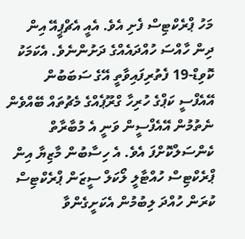މަހު ޕްރެކްޓިސް ފެށި އެވެ. އެއީ އެޗްޕީއޭ އިން ދިން ހާއްސަ ހުއްދައެއްގެ ދަށުންނެވެ. އެކަމަކު ކޮވިޑް-19 ފެތުރިފައިވާތީ އޭގެ ސަބަބުން އޭއެފްސީ ކަޕްގެ ހުރިހާ ގްރޫޕެއްގެ މެޗުތައް ބޭއްވެން ނެތުމުން އޭއެފްސީން ވަނީ އެ މުބާރާތް ކެންސަލްކޮށްފަ އެވެ. އެ ހިސާބުން މާޒިޔާ އިން ޕްރެކްޓިސް ހުއްޓާލީ ލޯކަލް ސީޒަން ޕްރެކްޓިސް ކުރަން ހުއްދަ ލިބުމުން އެކަށީގެންވާ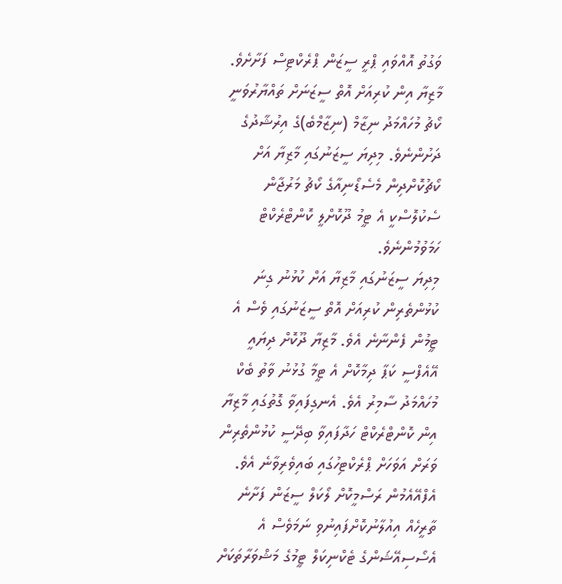ވަގުތު އޮއްވައި ޕްރީ ސީޒަން ޕްރެކްޓިސް ފަށާށެވެ.
މާޒިޔާ އިން ކުރިއަށް އޮތް ސީޒަނަށް ތައްޔާރުވަނީ ކޯޗު މުހައްމަދު ނިޒާމް (ނިޒާމްބެ)ގެ އިރުޝާދުގެ ދަށުންނެވެ. މިދިޔަ ސީޒަނުގައި މާޒިޔާ އަށް ކޯޗުކޮށްދިން މެސެޑޯނިއާގެ ކޯޗު މަރުޖާން ސެކުލޮސްކީ އެ ޓީމު ދޫކޮށްލީ ކޮންޓްރެކްޓް ހަމަވުމުންނެވެ.
މިދިޔަ ސީޒަނުގައި މާޒިޔާ އަށް ކުޅުނު ގިނަ ކުޅުންތެރިން ކުރިއަށް އޮތް ސީޒަނުގައި ވެސް އެ ޓީމުން ފެންނާނެ އެވެ. މާޒިޔާ ދޫކޮށް ދިޔައީ އޭއެފްސީ ކަޕާ ދިމާކޮށް އެ ޓީމާ ގުޅުނު ވާތު ބެކް މުހައްމަދު ސާމިރު އެވެ. އެނގިފައިވާ ގޮތުގައި މާޒިޔާ އިން ކޮންޓްރެކްޓް ހަދާފައިވާ ބިދޭސީ ކުޅުންތެރިން ވަރަށް އަވަހަށް ޕްރެކްޓިހުގައި ބައިވެރިވާނެ އެވެ.
އެފްއޭއެމުން ރަސްމީކޮށް ލޯކަލް ސީޒަން ފަށާނެ ތާރީހެއް އިއުލާނުކޮށްފައިނުވި ނަމަވެސް އެ އެސޯސިއޭޝަންގެ ޓެކްނިކަލް ޓީމުގެ މަޝްވަރާތަކަށް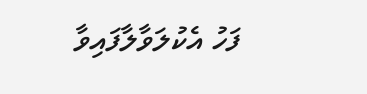ފަހު އެކުލަވާލާފައިވާ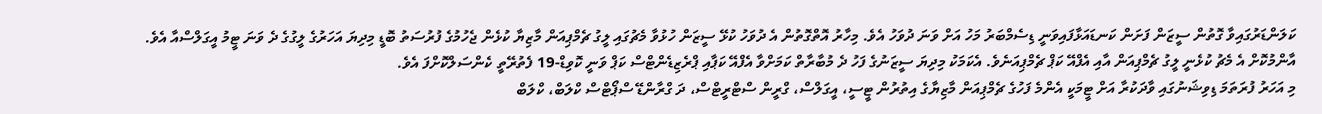ކަލަންޑަރުގައިވާ ގޮތުން ސީޒަން ފަށަން ކަނޑައަޅާފައިވަނީ ޑިސެމްބަރު މަހު އަށް ވަނަ ދުވަހު އެވެ. މިހާރު އޮތްގޮތުން އެ ދުވަހު ކުޅޭ ސީޒަން ހުޅުވާ މެޗުގައި ލީގު ޗެމްޕިއަން މާޒިޔާ ކުޅެން ޖެހުމުގެ ފުރުސަތު ބޮޑީ މިދިޔަ އަހަރުގެ ލީގުގެ ދެ ވަނަ ޓީމު އީގަލްސްއާ އެވެ. އާންމުކޮށް އެ މެޗު ކުޅެނީ ލީގު ޗެމްޕިއަން އާއި އެފްއޭ ކަޕް ޗެމްޕިއަނެވެ. އެކަމަކު މިދިޔަ ސީޒަނުގެ ފަހު ދެ މުބާރާތް ކަމަށްވާ އެފްއޭ ކަޕާއި ޕްރެޒިޑެންޓްސް ކަޕް ވަނީ ކޮވިޑް-19 ފެތުރޭތީ ކެންސަލްކޮށްފަ އެވެ.
މި އަހަރު ފުރަތަމަ ޑިވިޝަނުގައި ވާދަކުރާ އަށް ޓީމަކީ އެންމެ ފަހުގެ ޗެމްޕިއަން މާޒިޔާގެ އިތުރުން ޓީސީ، އީގަލްސް، ގްރީން ސްޓްރީޓްސް، ދަ ގްރާންޑޭ ސްޕޯޓްސް ކްލަބް، ކްލަބް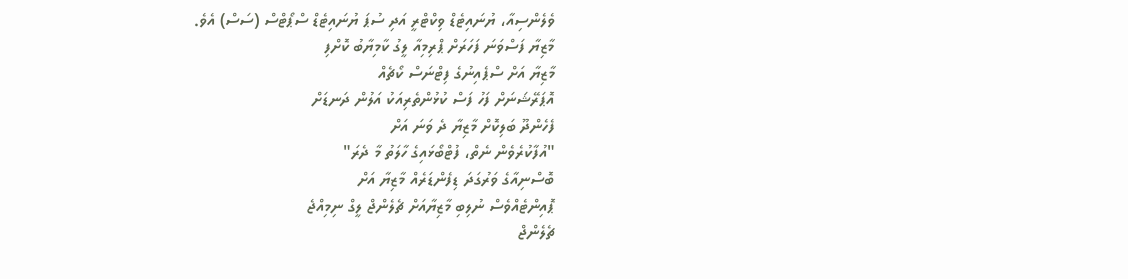ވެލެންސިއާ، ޔުނައިޓެޑް ވިކްޓްރީ އަދި ސުޕަ ޔުނައިޓެޑް ސްޕޯޓްސް (ސަސް) އެވެ.
މާޒިޔާ ފަސްވަނަ ފަހަރަށް ޕްރިމިއާ ލީގު ކާމިޔާބު ކޮށްފި
މާޒިޔާ އަށް ސްޕެއިނުގެ ފިޓްނަސް ކޯޗެއް
އޮޕަރޭޝަނަށް ފަހު ފަސް ކުޅުންތެރިއަކު އަލުން ދަނޑަށް
ފެހެންދޫ ބަލިކޮށް މާޒިޔާ ދެ ވަނަ އަށް
"އުފާކުރެވެން ނެތް، ފުޓްބޯޅައިގެ ހާލަތު މާ ދެރަ"
ބޮސްނިއާގެ ވަރުގަދަ ޑިފެންޑަރެއް މާޒިޔާ އަށް
ޕޮއިންޓެއްވެސް ނުލިބި މާޒިޔާއަށް ޗެލެންޖް ލީގް ނިމިއްޖެ
ޗެލެންޖް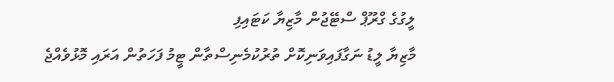ލީގުގެ ގްރޫޕް ސްޓޭޖުން މާޒިޔާ ކަޓައިފި
މާޒިޔާ ލީޑު ނަގާފައިވަނިކޮށް ތުރުކުމެނިސްތާން ޓީމު ފަހަތުން އަރައި މޮޅުވެއްޖެ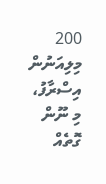200 މިލިއަނުން އިސްރާފު، މި ނޫން ގޮތެއް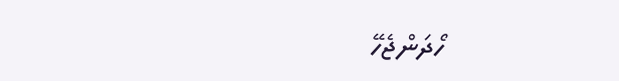ހޯދަންޖެހޭ